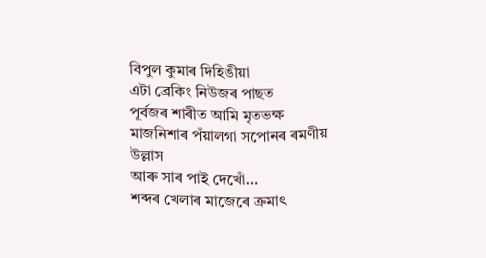বিপুল কুমাৰ দিহিঙীয়া
এটা ব্রেকিং নিউজৰ পাছত
পূর্বজৰ শাৰীত আমি মৃতভক্ষ
মাজনিশাৰ পঁয়ালগা সপোনৰ ৰমণীয় উল্লাস
আৰু সাৰ পাই দেখোঁ…
শব্দৰ খেলাৰ মাজেৰে ক্ৰমাৎ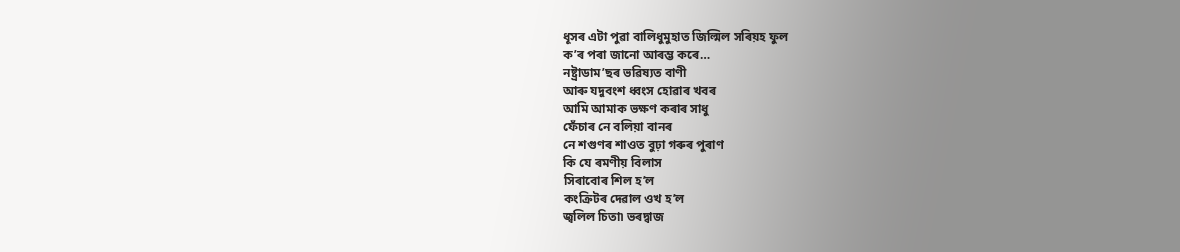ধূসৰ এটা পুৱা বালিধুমুহাত জিল্মিল সৰিয়হ ফুল
ক’ৰ পৰা জানো আৰম্ভ কৰে…
নষ্ট্রাডাম’ছৰ ভৱিষ্যত বাণী
আৰু যদুবংশ ধ্বংস হোৱাৰ খবৰ
আমি আমাক ভক্ষণ কৰাৰ সাধু
ফেঁচাৰ নে বলিয়া বানৰ
নে শগুণৰ শাওত বুঢ়া গৰুৰ পুৰাণ
কি যে ৰমণীয় বিলাস
সিৰাবোৰ শিল হ’ল
কংক্রিটৰ দেৱাল ওখ হ’ল
জ্বলিল চিতা৷ ভৰদ্বাজ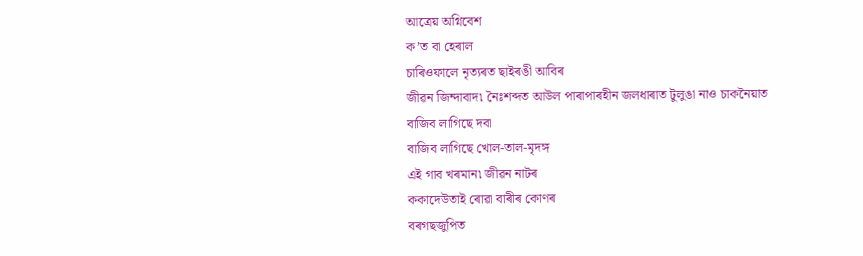আত্রেয় অগ্নিবেশ
ক’ত বা হেৰাল
চাৰিওফালে নৃত্যৰত ছাইৰঙী আবিৰ
জীৱন জিন্দাবাদ৷ নৈঃশব্দত আউল পাৰাপাৰহীন জলধাৰাত টুলুঙা নাও চাকনৈয়াত
বাজিব লাগিছে দবা
বাজিব লাগিছে খোল-তাল-মৃদঙ্গ
এই গাব খৰমান৷ জীৱন নাটৰ
ককাদেউতাই ৰোৱা বাৰীৰ কোণৰ
বৰগছজুপিত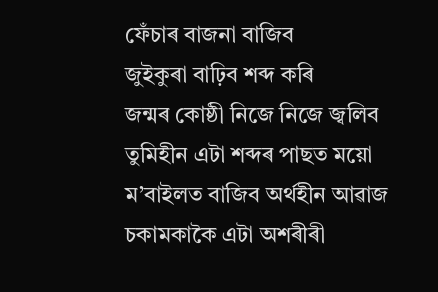ফেঁচাৰ বাজনা বাজিব
জুইকুৰা বাঢ়িব শব্দ কৰি
জন্মৰ কোষ্ঠী নিজে নিজে জ্বলিব
তুমিহীন এটা শব্দৰ পাছত ময়ো
ম’বাইলত বাজিব অর্থহীন আৱাজ
চকামকাকৈ এটা অশৰীৰী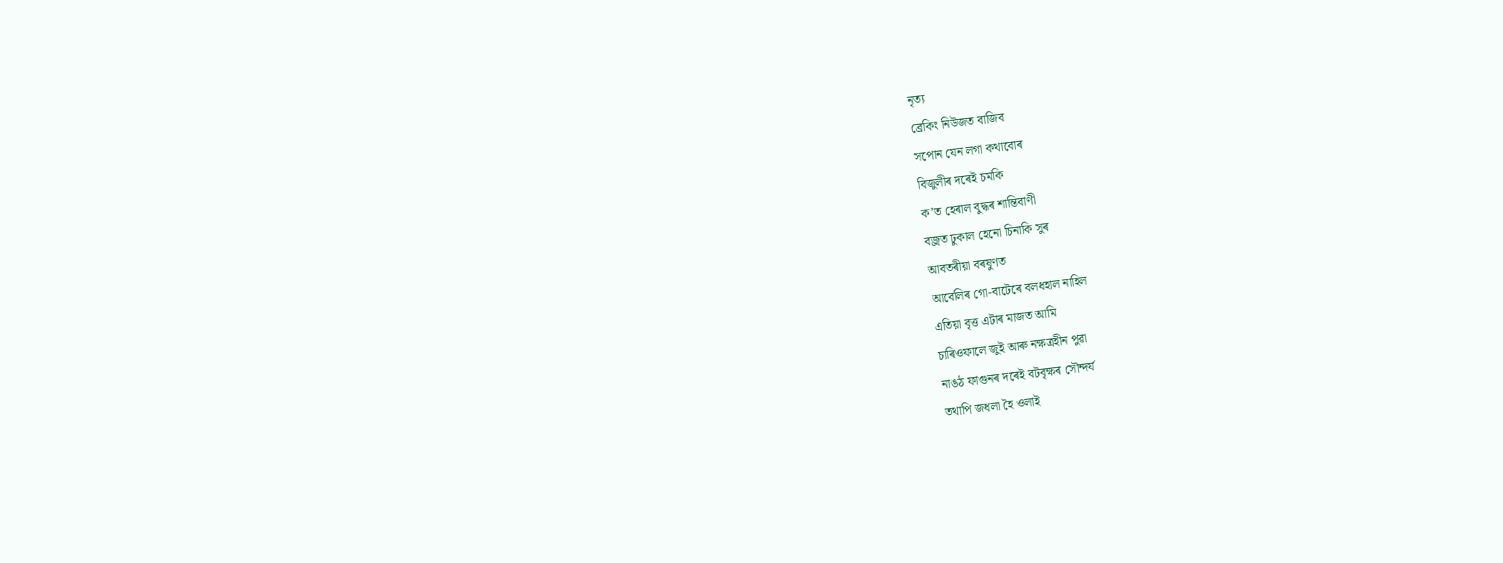নৃত্য
ব্রেকিং নিউজত বাজিব
সপোন যেন লগা কথাবোৰ
বিজুলীৰ দৰেই চমকি
ক’ত হেৰাল বুদ্ধৰ শান্তিবাণী
বজ্ৰত ঢুকাল হেনো চিনাকি সুৰ
আবতৰীয়া বৰষুণত
আবেলিৰ গো-বাটেৰে বলধহাল নাহিল
এতিয়া বৃত্ত এটাৰ মাজত আমি
চাৰিওফালে জুই আৰু নক্ষত্রহীন পুৱা
নাঙঠ ফাগুনৰ দৰেই বটবৃক্ষৰ সৌন্দৰ্য
তথাপি জধলা হৈ ওলাই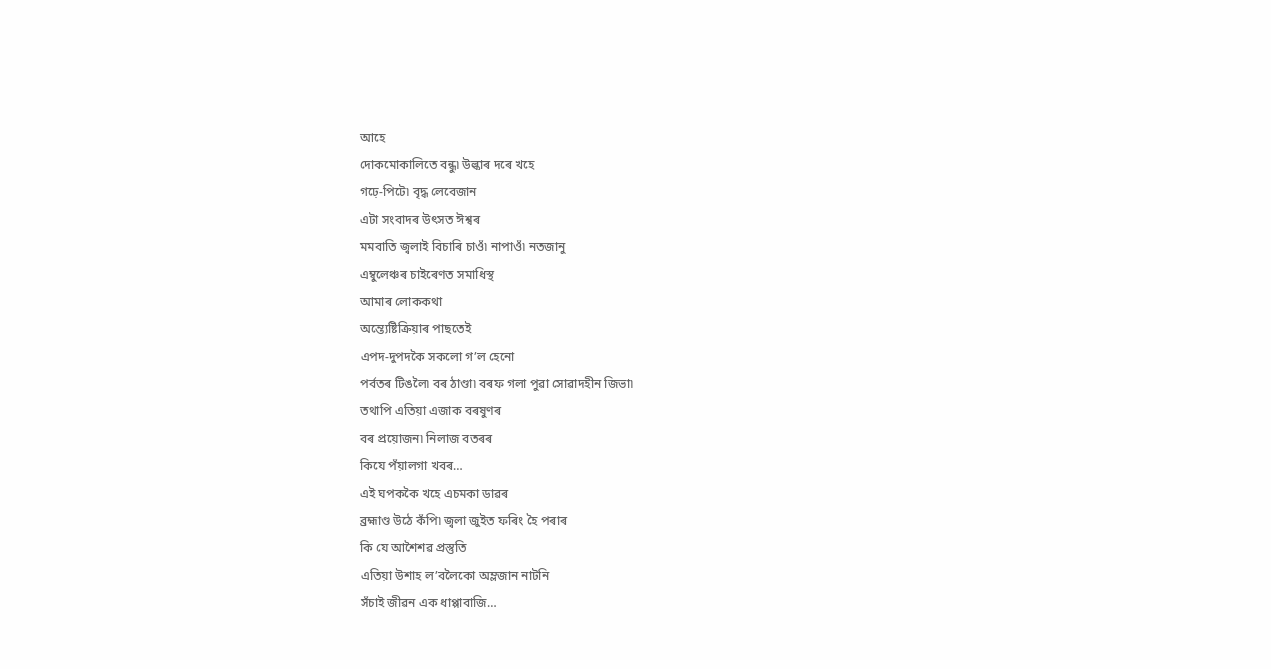আহে
দোকমোকালিতে বন্ধু৷ উল্কাৰ দৰে খহে
গঢ়ে-পিটে৷ বৃদ্ধ লেবেজান
এটা সংবাদৰ উৎসত ঈশ্বৰ
মমবাতি জ্বলাই বিচাৰি চাওঁ৷ নাপাওঁ৷ নতজানু
এম্বুলেঞ্চৰ চাইৰেণত সমাধিস্থ
আমাৰ লোককথা
অন্ত্যেষ্টিক্ৰিয়াৰ পাছতেই
এপদ-দুপদকৈ সকলো গ’ল হেনো
পৰ্বতৰ টিঙলৈ৷ বৰ ঠাণ্ডা৷ বৰফ গলা পুৱা সোৱাদহীন জিভা৷
তথাপি এতিয়া এজাক বৰষুণৰ
বৰ প্ৰয়োজন৷ নিলাজ বতৰৰ
কিযে পঁয়ালগা খবৰ…
এই ঘপককৈ খহে এচমকা ডাৱৰ
ব্ৰহ্মাণ্ড উঠে কঁপি৷ জ্বলা জুইত ফৰিং হৈ পৰাৰ
কি যে আশৈশৱ প্রস্তুতি
এতিয়া উশাহ ল’বলৈকো অম্লজান নাটনি
সঁচাই জীৱন এক ধাপ্পাবাজি…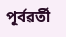পূৰ্বৱৰ্তী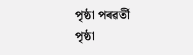পৃষ্ঠা পৰৱৰ্তী পৃষ্ঠা